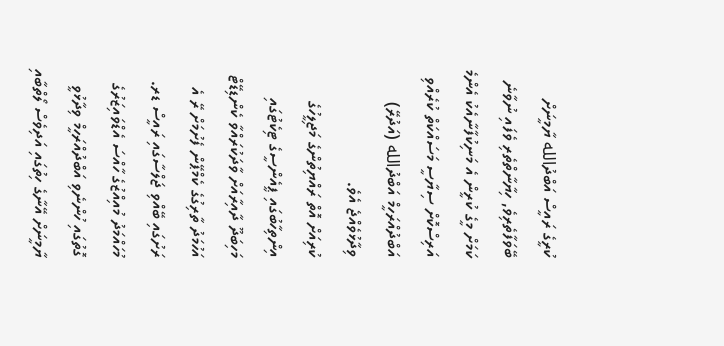ކުރީގެ ރައީސް އަބްދުالله ޔާމީނަށް ބޭވަފާތެރިވެ, ހިޔާނާތްތެރި ވެފައި ނުވާނެ ކަމަށް މީގެ ކުރީން އެ މަނިކުފާނާއެކު އެންމެ އަރިސްކޮށް ސިޔާސީ މަސައްކަތް ކުރެއްވި އަބްދުއްރަހީމް އަބްދުالله (އަދުރޭ) ވިދާޅުވެއްޖެ އެވެ.
ކުރިއަށް އޮތް ރައްޔިތުންގެ މަޖިލީހުގެ އިންތިހާބުގައި ޕީއެންސީގެ ޓިކެޓުގައި މަހިބަދޫ ދާއިރާއަށް ވާދަކުރައްވާ ކެންޑިޑޭޓް އަހުމަދު ތާރިގުގެ ކެމްޕޭން ފެށުމަށް ރޭ އެ ރަށުގައި ބޭއްވި ޖަލްސާގައި ރައީސް ޑރ. މުހައްމަދު މުއިއްޒުގެ ހާއްސަ އެޑްވައިޒަރުގެ ގޮތުގައި ހުންނެވި އަބްދުއްރަހީމް ވިދާޅުވީ ޔާމީނަށް އޭނާގެ ހިތުގައި އަދިވެސް ލޯތްބާއި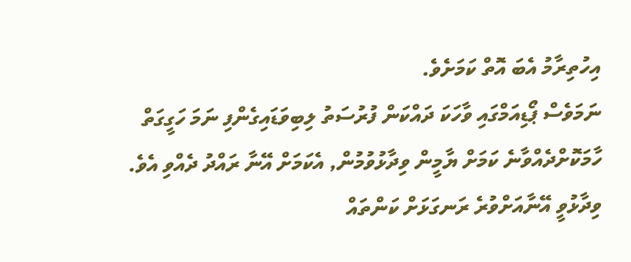އިހުތިރާމު އެބަ އޮތް ކަމަށެވެ.
ނަމަވެސް ޕޯޑިއަމްގައި ވާހަކަ ދައްކަން ފުރުސަތު ލިބިވަޑައިގެންފި ނަމަ ހަގީގަތް ހާމަކޮށްދެއްވާނެ ކަމަށް ޔާމީން ވިދާޅުވުމުން, އެކަމަށް އޭނާ ރައްދު ދެއްވި އެވެ. ވިދާޅުވީ އޭނާއަށްވުރެ ރަނގަޅަށް ކަންތައް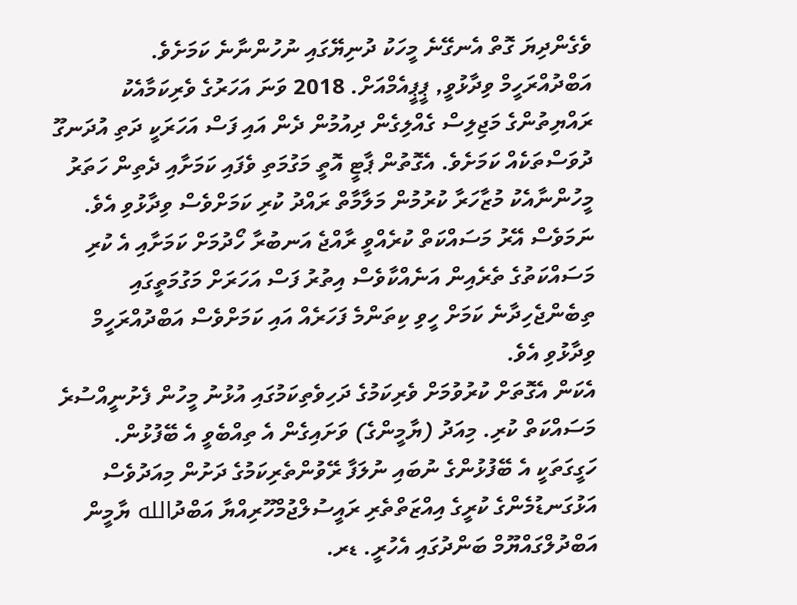ވެގެންދިޔަ ގޮތް އެނގޭނެ މީހަކު ދުނިޔޭގައި ނުހުންނާނެ ކަމަށެވެ.
އަބްދުއްރަހީމް ވިދާޅުވީ, ޕީޕީއެމްއަށް. 2018 ވަނަ އަހަރުގެ ވެރިކަމާއެކު ރައްޔިތުންގެ މަޖިލިސް ގެއްލިގެން ދިއުމުން ދެން އައި ފަސް އަހަރަކީ ދަތި އުދަނގޫ ދުވަސްތަކެއް ކަމަށެވެ. އެގޮތުން ޕާޓީ އޮތީ މަގުމަތި ވެފައި ކަމަށާއި ދެތިން ހަތަރު މީހުންނާއެކު މުޒާހަރާ ކުރުމުން މަލާމާތް ރައްދު ކުރި ކަމަށްވެސް ވިދާޅުވި އެވެ.
ނަމަވެސް އޭރު މަސައްކަތް ކުރެއްވީ ރާއްޖެ އަނބުރާ ހޯދުމަށް ކަމަށާއި އެ ކުރި މަސައްކަތުގެ ތެރެއިން އަނެއްކާވެސް އިތުރު ފަސް އަހަރަށް މަގުމަތީގައި ތިބެންޖެހިދާނެ ކަމަށް ހީވި ކިތަންމެ ފަހަރެއް އައި ކަމަށްވެސް އަބްދުއްރަހީމް ވިދާޅުވި އެވެ.
އެކަން އެގޮތަށް ކުރުވުމަށް ވެރިކަމުގެ ދަހިވެތިކަމުގައި އުޅުނު މީހުން ފެށުނީއްސުރެ މަސައްކަތް ކުރި. މިއަދު (ޔާމީންގެ) ވަށައިގެން އެ ތިއްބެވީ އެ ބޭފުޅުން. ހަގީގަތަކީ އެ ބޭފުޅުންގެ ނުބައި ނުލަފާ ރޭވުންތެރިކަމުގެ ދަށުން މިއަދުވެސް އަޅުގަނޑުމެންގެ ކުރީގެ އިއްޒަތްތެރި ރައީސުލްޖުމްހޫރިއްޔާ އަބްދުالله ޔާމީން އަބްދުލްގައްޔޫމް ބަންދުގައި އެހުރީ. ޑރ.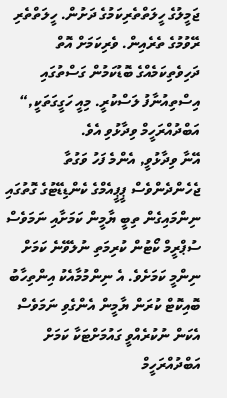ޖަމީލުގެ ހީލަތްތެރިކަމުގެ ދަށުން. ހީލަތްތެރި ރޭވުމުގެ ތެރެއިން. ވެރިކަމަށް އޮތް ދަހިވެތިކަމެއްގެ ބޮޑުކަމުން ގަސްތުގައި އިސްތިއުނާފު ލަސްކުރީ. މިއީ ހަގީގަތަކީ,“ އަބްދުއްރަހީމް ވިދާޅުވި އެވެ.
އޭނާ ވިދާޅުވީ, އެންމެ ފަހު ވަގުތާ ޖެހެންދެންވެސް ޕީޕީއެމްގެ ކެންޑިޑޭޓުގެ ގޮތުގައި ނިންމައިގެން ތިބީ ޔާމީން ކަމަށާއި ނަމަވެސް ސުޕްރީމް ކޯޓުން ކުރިމަތި ނުލެވޭނެ ކަމަށް ނިންމީ ކަމަށެވެ. އެ ނިންމުމާއެކު އިންތިހާބު ބޮއިކޮޓް ކުރަން ޔާމީން އެންގެވި ނަމަވެސް އެކަން ނުކުރެއްވީ ގައުމަށްޓަކާ ކަމަށް އަބްދުއްރަހީމް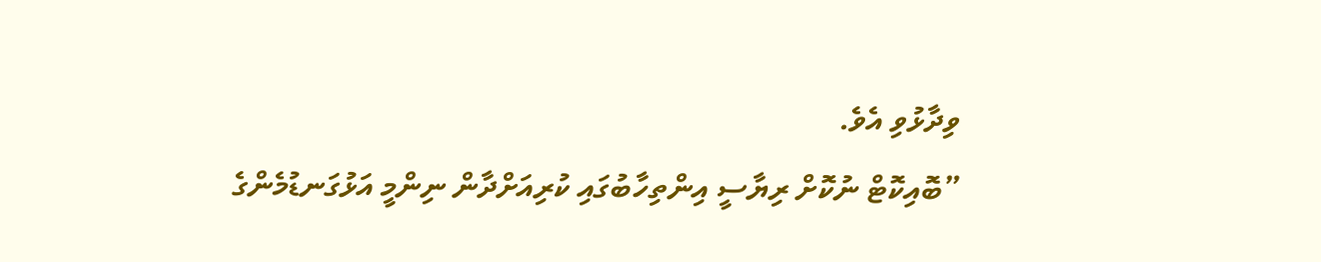ވިދާޅުވި އެވެ.
”ބޮއިކޮޓް ނުކޮށް ރިޔާސީ އިންތިހާބުގައި ކުރިއަށްދާން ނިންމީ އަޅުގަނޑުމެންގެ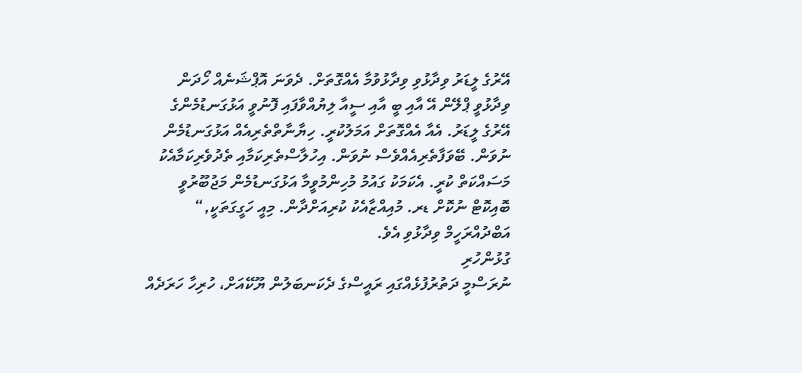އޭރުގެ ލީޑަރު ވިދާޅުވި ވިދާޅުވުމާ އެއްގޮތަށް. ދެވަނަ އޮޕްޝަނެއް ހޯދަން ވިދާޅުވީ ޕްލޭން އޭ އާއި ބީ އާއި ސީއާ ލިޔުއްވާފައި ފޮނުވީ އަޅުގަނޑުމެންގެ އޭރުގެ ލީޑަރު. އެއާ އެއްގޮތަށް އަމަލުކުރީ. ހިޔާނާތްތެރިއެއް އަޅުގަނޑުމެން ނުވަން. ބޭވަފާތެރިއެއްވެސް ނުވަން. އިހުލާސްތެރިކަމާއި ތެދުވެރިކަމާއެކު މަސައްކަތް ކުރީ. އެކަމަކު ގައުމު މުހިންމުވީމާ އަޅުގަނޑުމެން މަޖުބޫރުވީ ބޮއިކޮޓް ނުކޮށް ޑރ. މުއިއްޒާއެކު ކުރިއަށްދާން. މިއީ ހަގީގަތަކީ,“ އަބްދުއްރަހީމް ވިދާޅުވި އެވެ.
ގުޅުންހުރި
ނުރަސްމީ ދަތުރުފުޅެއްގައި ރައީސްގެ ދެކަނބަލުން ޔޫކޭއަށް، ހުރިހާ ހަރަދެއް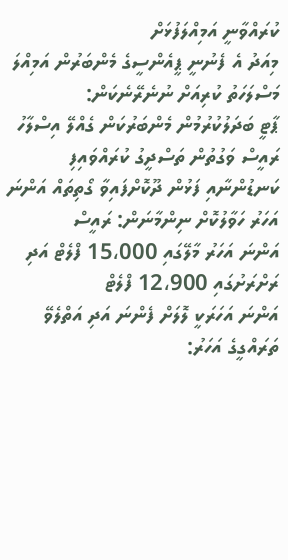ކުރައްވާނީ އަމިއްލަފުޅަށް
މިއަދު އެ ފެނުނީ ޕީއެންސީގެ މެންބަރުން އަމިއްލަ މަސްލަހަތު ކުރިއަށް ނުނެރޭނެކަން:
ޕާޓީ ބަދަލުކުރުމުން މެންބަރުކަން ގެއްލޭ އިސްލާހު ރައީސް ވަގުތުން ތަސްދީގު ކުރައްވައިފި
ކަނޑުންނާއި ފަޅުން ދޫކޮށްފައިވާ ގޯތިތައް އަންނަ އަހަރު ހަވާލުކޮށް ނިންމާނަން: ރައީސް
އަންނަ އަހަރު މާލޭގައި 15،000 ފްލެޓް އަދި ރަށްރަށުގައި 12،900 ފްލެޓް
އަންނަ އަހަރަކީ ލޮލަށް ފެންނަ އަދި އަތްލެވޭ ތަރައްގީގެ އަހަރު: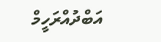އަބްދުއްރަހީމް